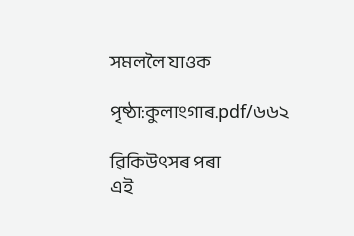সমললৈ যাওক

পৃষ্ঠা:কুলাংগাৰ.pdf/৬৬২

ৱিকিউৎসৰ পৰা
এই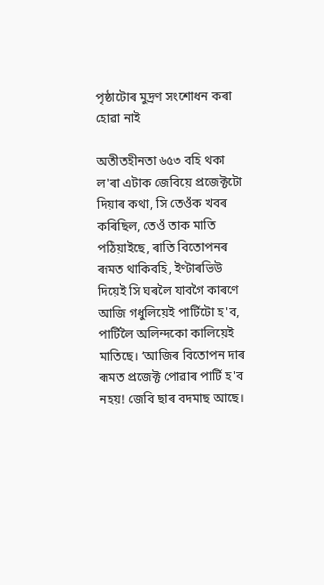পৃষ্ঠাটোৰ মুদ্ৰণ সংশোধন কৰা হোৱা নাই

অতীতহীনতা ৬৫৩ বহি থকা ল'ৰা এটাক জেবিয়ে প্ৰজেক্টটো দিয়াৰ কথা, সি তেওঁক খবৰ কৰিছিল, তেওঁ তাক মাতি পঠিয়াইছে, ৰাতি বিতোপনৰ ৰূমত থাকিবহি, ইণ্টাৰভিউ দিয়েই সি ঘৰলৈ যাবগৈ কাৰণে আজি গধুলিয়েই পাৰ্টিটো হ'ব, পাৰ্টিলৈ অলিন্দকো কালিয়েই মাতিছে। ‘আজিৰ বিতোপন দাৰ ৰূমত প্ৰজেক্ট পোৱাৰ পাৰ্টি হ'ব নহয়! জেবি ছাৰ বদমাছ আছে।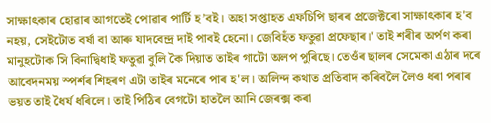সাক্ষাৎকাৰ হোৱাৰ আগতেই পোৱাৰ পাৰ্টি হ’বই। অহা সপ্তাহত এফচিপি ছাৰৰ প্ৰজেক্টৰো সাক্ষাৎকাৰ হ'ব নহয়, সেইটোত বৰ্ষা বা আৰু যাদবেন্দ্ৰ দাই পাবই হেনো। জেবিহঁত ফতুৱা প্ৰফেছাৰ।' তাই শৰীৰ অৰ্পণ কৰা মানুহটোক সি বিনাদ্বিধাই ফতুৱা বুলি কৈ দিয়াত তাইৰ গাটো অলপ পুৰিছে। তেওঁৰ ছালৰ সেমেকা এঠাৰ দৰে আবেদনময় স্পৰ্শৰ শিহৰণ এটা তাইৰ মনেৰে পাৰ হ'ল। অলিন্দ কথাত প্ৰতিবাদ কৰিবলৈ লৈও ধৰা পৰাৰ ভয়ত তাই ধৈৰ্য ধৰিলে। তাই পিঠিৰ বেগটো হাতলৈ আনি জেৰক্স কৰা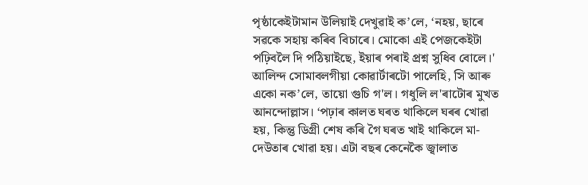পৃষ্ঠাকেইটামান উলিয়াই দেখুৱাই ক’লে, ‘নহয়, ছাৰে সৱকে সহায় কৰিব বিচাৰে। মোকো এই পেজকেইটা পঢ়িবলৈ দি পঠিয়াইছে, ইয়াৰ পৰাই প্ৰশ্ন সুধিব বোলে।' আলিন্দ সোমাবলগীয়া কোৱাৰ্টাৰটো পালেহি, সি আৰু একো নক’লে, তায়ো গুচি গ'ল। গধুলি ল'ৰাটোৰ মুখত আনন্দোল্লাস। ‘পঢ়াৰ কালত ঘৰত থাকিলে ঘৰৰ খোৱা হয়, কিন্তু ডিগ্ৰী শেষ কৰি গৈ ঘৰত খাই থাকিলে মা-দেউতাৰ খোৱা হয়। এটা বছৰ কেনেকৈ জ্বালাত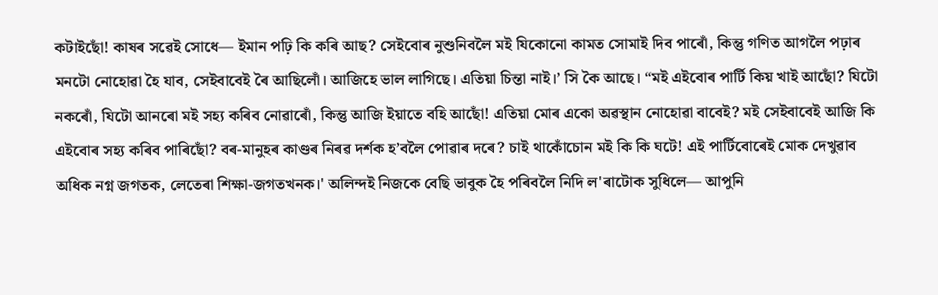কটাইছোঁ! কাষৰ সৱেই সোধে— ইমান পঢ়ি কি কৰি আছ? সেইবোৰ নুশুনিবলৈ ম‍ই যিকোনো কামত সোমাই দিব পাৰোঁ, কিন্তু গণিত আগলৈ পঢ়াৰ মনটো নোহোৱা হৈ যাব, সেইবাবেই ৰৈ আছিলোঁ। আজিহে ভাল লাগিছে। এতিয়া চিন্তা নাই।’ সি কৈ আছে। “ম‍ই এইবোৰ পাৰ্টি কিয় খাই আছোঁ? যিটো নকৰোঁ, যিটো আনৰো ম‍ই সহ্য কৰিব নোৱাৰোঁ, কিন্তু আজি ইয়াতে বহি আছোঁ! এতিয়া মোৰ একো অৱস্থান নোহোৱা বাবেই? মই সেইবাবেই আজি কি এইবোৰ সহ্য কৰিব পাৰিছোঁ? বৰ-মানুহৰ কাণ্ডৰ নিৰৱ দৰ্শক হ’বলৈ পোৱাৰ দৰে? চাই থাকোঁচোন ম‍ই কি কি ঘটে! এই পাৰ্টিবোৰেই মোক দেখুৱাব অধিক নগ্ন জগতক, লেতেৰা শিক্ষা-জগতখনক।' অলিন্দই নিজকে বেছি ভাবুক হৈ পৰিবলৈ নিদি ল'ৰাটোক সুধিলে— আপুনি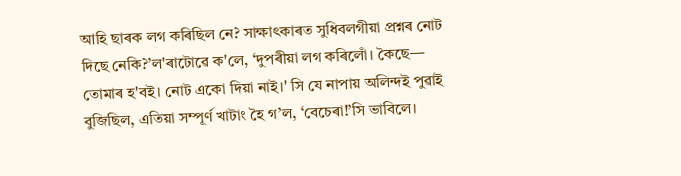আহি ছাৰক লগ কৰিছিল নে? সাক্ষাৎকাৰত সুধিবলগীয়া প্ৰশ্নৰ নোট দিছে নেকি?’ল'ৰাটোৱে ক'লে, ‘দুপৰীয়া লগ কৰিলোঁ। কৈছে— তোমাৰ হ'বই। নোট একো দিয়া নাই।' সি যে নাপায় অলিন্দই পুৱাই বুজিছিল, এতিয়া সম্পূৰ্ণ খাটাং হৈ গ’ল, ‘বেচেৰা!’সি ভাবিলে।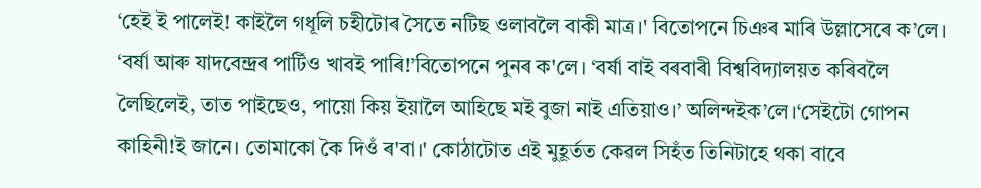‘হেই ই পালেই! কাইলৈ গধূলি চহীটোৰ সৈতে নটিছ ওলাবলৈ বাকী মাত্ৰ।' বিতোপনে চিঞৰ মাৰি উল্লাসেৰে ক’লে। ‘বৰ্ষা আৰু যাদবেন্দ্ৰৰ পাৰ্টিও খাবই পাৰি!’বিতোপনে পুনৰ ক'লে। ‘বৰ্ষা বাই বৰবাৰী বিশ্ববিদ্যালয়ত কৰিবলৈ লৈছিলেই, তাত পাইছেও, পায়ো কিয় ইয়ালৈ আহিছে মই বুজা নাই এতিয়াও।’ অলিন্দইক’লে।‘সেইটো গোপন কাহিনী!ই জানে। তোমাকো কৈ দিওঁ ৰ'বা।' কোঠাটোত এই মুহূৰ্তত কেৱল সিহঁত তিনিটাহে থকা বাবে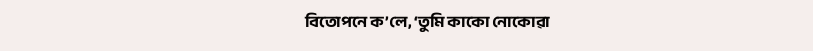বিতোপনে ক’লে, ‘তুমি কাকো নোকোৱা